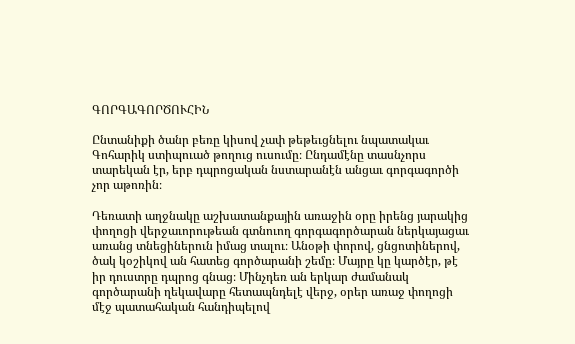ԳՈՐԳԱԳՈՐԾՈՒՀԻՆ

Ընտանիքի ծանր բեռը կիսով չափ թեթեւցնելու նպատակաւ Գոհարիկ ստիպուած թողուց ուսումը։ Ընդամէնը տասնչորս տարեկան էր, երբ դպրոցական նստարանէն անցաւ գորգագործի չոր աթոռին։

Դեռատի աղջնակը աշխատանքային առաջին օրը իրենց յարակից փողոցի վերջաւորութեան գտնուող գորգագործարան ներկայացաւ առանց տնեցիներուն իմաց տալու։ Անօթի փորով, ցնցոտիներով, ծակ կօշիկով ան հատեց գործարանի շեմը։ Մայրը կը կարծէր, թէ իր դուստրը դպրոց գնաց։ Մինչդեռ ան երկար ժամանակ գործարանի ղեկավարը հետապնդելէ վերջ, օրեր առաջ փողոցի մէջ պատահական հանդիպելով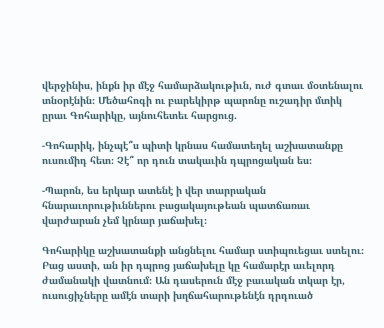վերջինիս, ինքն իր մէջ համարձակութիւն, ուժ գտաւ մօտենալու տնօրէնին։ Մեծահոգի ու բարեկիրթ պարոնը ուշադիր մտիկ ըրաւ Գոհարիկը, այնուհետեւ հարցուց.

-Գոհարիկ, ինչպէ՞ս պիտի կրնաս համատեղել աշխատանքը ուսումիդ հետ։ Չէ՞ որ դուն տակաւին դպրոցական ես։

-Պարոն, ես երկար ատենէ ի վեր տարրական հնարաւորութիւններու բացակայութեան պատճառաւ վարժարան չեմ կրնար յաճախել։

Գոհարիկը աշխատանքի անցնելու համար ստիպուեցաւ ստելու։ Բաց աստի, ան իր դպրոց յաճախելը կը համարէր աւելորդ ժամանակի վատնում։ Ան դասերուն մէջ բաւական տկար էր, ուսուցիչները ամէն տարի խղճահարութենէն դրդուած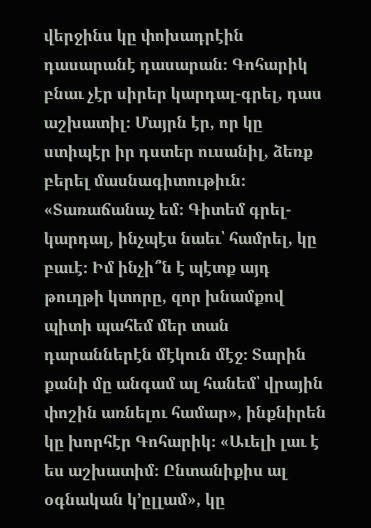վերջինս կը փոխադրէին դասարանէ դասարան։ Գոհարիկ բնաւ չէր սիրեր կարդալ-գրել, դաս աշխատիլ։ Մայրն էր, որ կը ստիպէր իր դստեր ուսանիլ, ձեռք բերել մասնագիտութիւն։ «Տառաճանաչ եմ։ Գիտեմ գրել-կարդալ, ինչպէս նաեւ՝ համրել, կը բաւէ։ Իմ ինչի՞ն է պէտք այդ թուղթի կտորը, զոր խնամքով պիտի պահեմ մեր տան դարաններէն մէկուն մէջ։ Տարին քանի մը անգամ ալ հանեմ՝ վրային փոշին առնելու համար», ինքնիրեն կը խորհէր Գոհարիկ։ «Աւելի լաւ է ես աշխատիմ։ Ընտանիքիս ալ օգնական կ՚ըլլամ», կը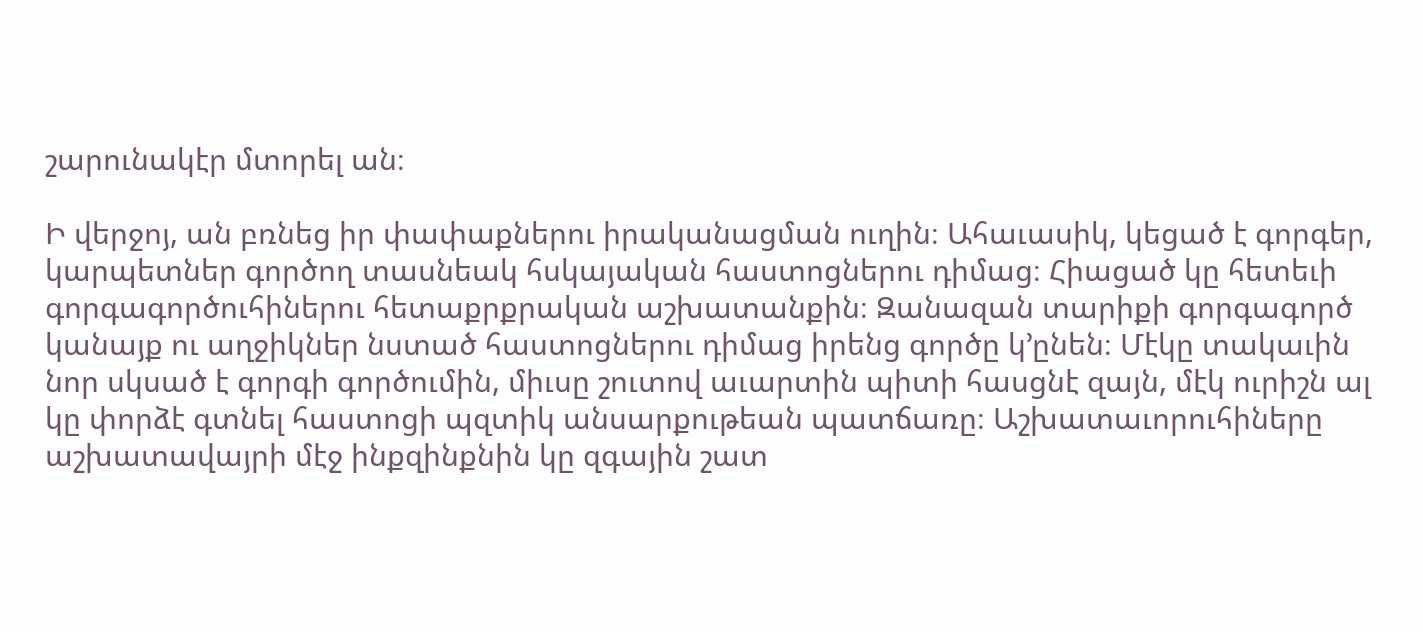շարունակէր մտորել ան։

Ի վերջոյ, ան բռնեց իր փափաքներու իրականացման ուղին։ Ահաւասիկ, կեցած է գորգեր, կարպետներ գործող տասնեակ հսկայական հաստոցներու դիմաց։ Հիացած կը հետեւի գորգագործուհիներու հետաքրքրական աշխատանքին։ Զանազան տարիքի գորգագործ կանայք ու աղջիկներ նստած հաստոցներու դիմաց իրենց գործը կ՚ընեն։ Մէկը տակաւին նոր սկսած է գորգի գործումին, միւսը շուտով աւարտին պիտի հասցնէ զայն, մէկ ուրիշն ալ կը փորձէ գտնել հաստոցի պզտիկ անսարքութեան պատճառը։ Աշխատաւորուհիները աշխատավայրի մէջ ինքզինքնին կը զգային շատ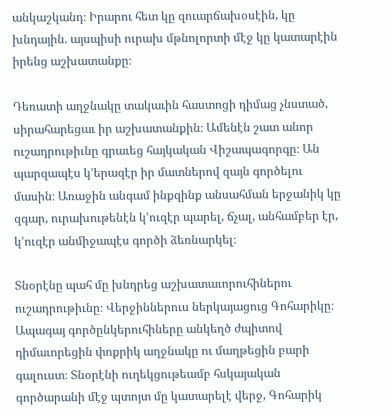անկաշկանդ։ Իրարու հետ կը զուարճախօսէին, կը խնդային. այսպիսի ուրախ մթնոլորտի մէջ կը կատարէին իրենց աշխատանքը։

Դեռատի աղջնակը տակաւին հաստոցի դիմաց չնստած, սիրահարեցաւ իր աշխատանքին։ Ամենէն շատ անոր ուշադրութիւնը գրաւեց հայկական Վիշապագորգը։ Ան պարզապէս կ՚երազէր իր մատներով զայն գործելու մասին։ Առաջին անգամ ինքզինք անսահման երջանիկ կը զգար, ուրախութենէն կ՚ուզէր պարել, ճչալ, անհամբեր էր, կ՚ուզէր անմիջապէս գործի ձեռնարկել։

Տնօրէնը պահ մը խնդրեց աշխատաւորուհիներու ուշադրութիւնը։ Վերջիններուս ներկայացուց Գոհարիկը։ Ապագայ գործընկերուհիները անկեղծ ժպիտով դիմաւորեցին փոքրիկ աղջնակը ու մաղթեցին բարի գալուստ։ Տնօրէնի ուղեկցութեամբ հսկայական գործարանի մէջ պտոյտ մը կատարելէ վերջ, Գոհարիկ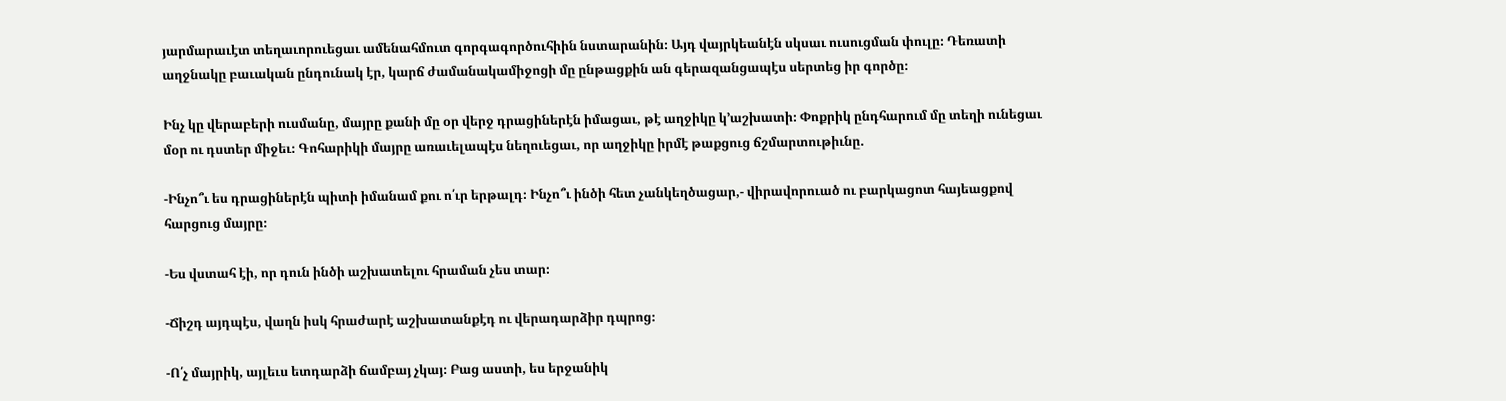յարմարաւէտ տեղաւորուեցաւ ամենահմուտ գորգագործուհիին նստարանին։ Այդ վայրկեանէն սկսաւ ուսուցման փուլը։ Դեռատի աղջնակը բաւական ընդունակ էր, կարճ ժամանակամիջոցի մը ընթացքին ան գերազանցապէս սերտեց իր գործը։

Ինչ կը վերաբերի ուսմանը, մայրը քանի մը օր վերջ դրացիներէն իմացաւ, թէ աղջիկը կ՚աշխատի։ Փոքրիկ ընդհարում մը տեղի ունեցաւ մօր ու դստեր միջեւ։ Գոհարիկի մայրը առաւելապէս նեղուեցաւ, որ աղջիկը իրմէ թաքցուց ճշմարտութիւնը.

-Ինչո՞ւ ես դրացիներէն պիտի իմանամ քու ո՛ւր երթալդ։ Ինչո՞ւ ինծի հետ չանկեղծացար,- վիրավորուած ու բարկացոտ հայեացքով հարցուց մայրը։

-Ես վստահ էի, որ դուն ինծի աշխատելու հրաման չես տար։

-Ճիշդ այդպէս, վաղն իսկ հրաժարէ աշխատանքէդ ու վերադարձիր դպրոց։

-Ո՛չ մայրիկ, այլեւս ետդարձի ճամբայ չկայ։ Բաց աստի, ես երջանիկ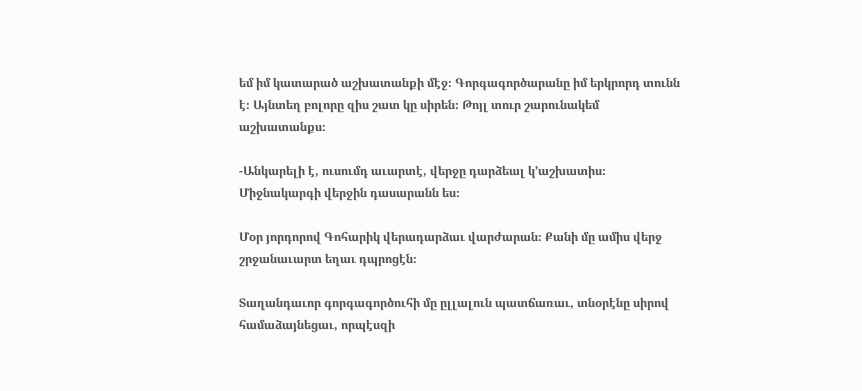եմ իմ կատարած աշխատանքի մէջ։ Գորգագործարանը իմ երկրորդ տունն է։ Այնտեղ բոլորը զիս շատ կը սիրեն։ Թոյլ տուր շարունակեմ աշխատանքս։

-Անկարելի է, ուսումդ աւարտէ, վերջը դարձեալ կ՚աշխատիս։ Միջնակարգի վերջին դասարանն ես։

Մօր յորդորով Գոհարիկ վերադարձաւ վարժարան։ Քանի մը ամիս վերջ շրջանաւարտ եղաւ դպրոցէն։

Տաղանդաւոր գորգագործուհի մը ըլլալուն պատճառաւ, տնօրէնը սիրով համաձայնեցաւ, որպէսզի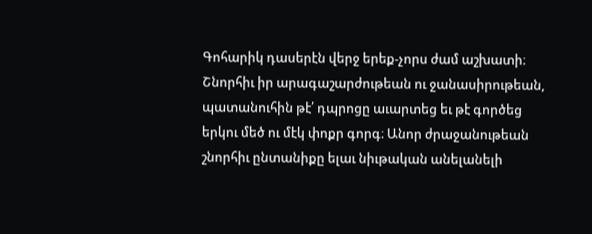Գոհարիկ դասերէն վերջ երեք-չորս ժամ աշխատի։ Շնորհիւ իր արագաշարժութեան ու ջանասիրութեան, պատանուհին թէ՛ դպրոցը աւարտեց եւ թէ գործեց երկու մեծ ու մէկ փոքր գորգ։ Անոր ժրաջանութեան շնորհիւ ընտանիքը ելաւ նիւթական անելանելի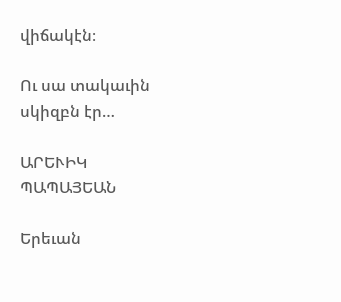վիճակէն։

Ու սա տակաւին սկիզբն էր…

ԱՐԵՒԻԿ ՊԱՊԱՅԵԱՆ

Երեւան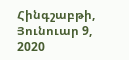Հինգշաբթի, Յունուար 9, 2020